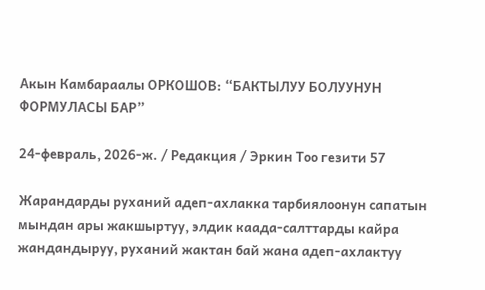Акын Камбараалы ОРКОШОВ: “БАКТЫЛУУ БОЛУУНУН ФОРМУЛАСЫ БАР”

24-февраль, 2026-ж. / Редакция / Эркин Тоо гезити 57

Жарандарды руханий адеп-ахлакка тарбиялоонун сапатын мындан ары жакшыртуу, элдик каада-салттарды кайра жандандыруу, руханий жактан бай жана адеп-ахлактуу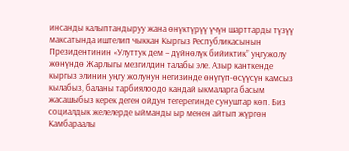инсанды калыптандыруу жана өнүктүрүү үчүн шарттарды түзүү максатында иштелип чыккан Кыргыз Республикасынын Президентинин «Улуттук дем – дүйнөлүк бийиктик” уңгужолу жөнүндө Жарлыгы мезгилдин талабы эле. Азыр канткенде кыргыз элинин уңгу жолунун негизинде өнүгүп-өсүүсүн камсыз кылабыз, баланы тарбиялоодо кандай ыкмаларга басым жасашыбыз керек деген ойдун тегерегинде сунуштар көп. Биз социалдык желелерде ыйманды ыр менен айтып жүргөн Камбараалы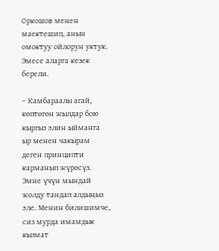Оркошов менен маектешип, анын омоктуу ойлорун уктук. Эмесе аларга кезек берели.

– Камбараалы агай, көптөгөн жылдар бою кыргыз элин ыйманга ыр менен чакырам деген принципти карманып жүрөсүз. Эмне үчүн мындай жолду тандап алдыңыз эле. Менин билишимче, сиз мурда имамдык кызмат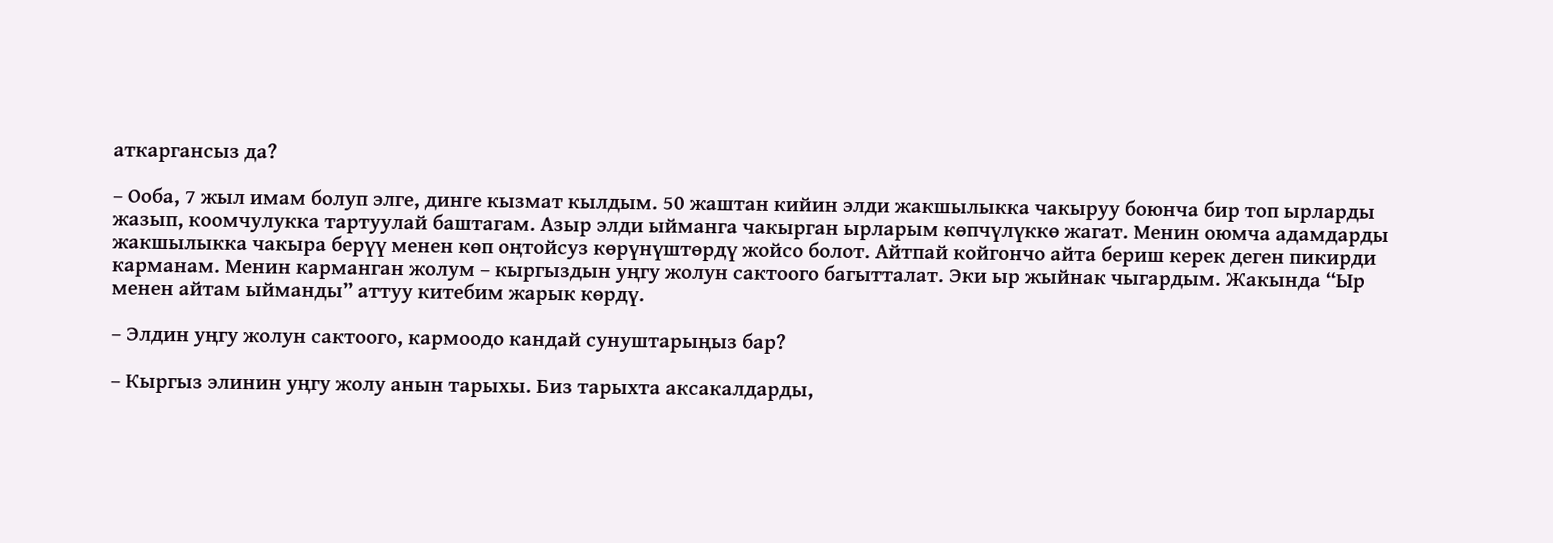аткаргансыз да?

– Ооба, 7 жыл имам болуп элге, динге кызмат кылдым. 50 жаштан кийин элди жакшылыкка чакыруу боюнча бир топ ырларды жазып, коомчулукка тартуулай баштагам. Азыр элди ыйманга чакырган ырларым көпчүлүккө жагат. Менин оюмча адамдарды жакшылыкка чакыра берүү менен көп оңтойсуз көрүнүштөрдү жойсо болот. Айтпай койгончо айта бериш керек деген пикирди карманам. Менин карманган жолум – кыргыздын уңгу жолун сактоого багытталат. Эки ыр жыйнак чыгардым. Жакында “Ыр менен айтам ыйманды” аттуу китебим жарык көрдү.

– Элдин уңгу жолун сактоого, кармоодо кандай сунуштарыңыз бар?

– Кыргыз элинин уңгу жолу анын тарыхы. Биз тарыхта аксакалдарды,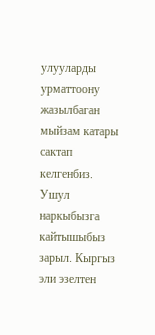улууларды урматтоону жазылбаган мыйзам катары сактап келгенбиз. Ушул наркыбызга кайтышыбыз зарыл. Кыргыз эли эзелтен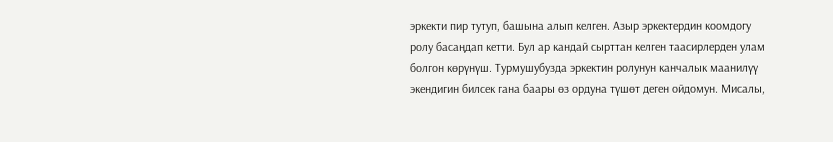эркекти пир тутуп, башына алып келген. Азыр эркектердин коомдогу ролу басаңдап кетти. Бул ар кандай сырттан келген таасирлерден улам болгон көрүнүш. Турмушубузда эркектин ролунун канчалык маанилүү экендигин билсек гана баары өз ордуна түшөт деген ойдомун. Мисалы,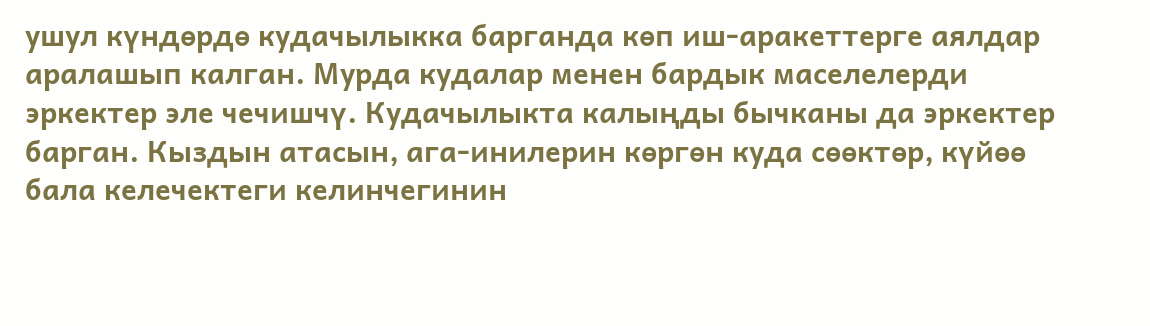ушул күндөрдө кудачылыкка барганда көп иш-аракеттерге аялдар аралашып калган. Мурда кудалар менен бардык маселелерди эркектер эле чечишчү. Кудачылыкта калыңды бычканы да эркектер барган. Кыздын атасын, ага-инилерин көргөн куда сөөктөр, күйөө бала келечектеги келинчегинин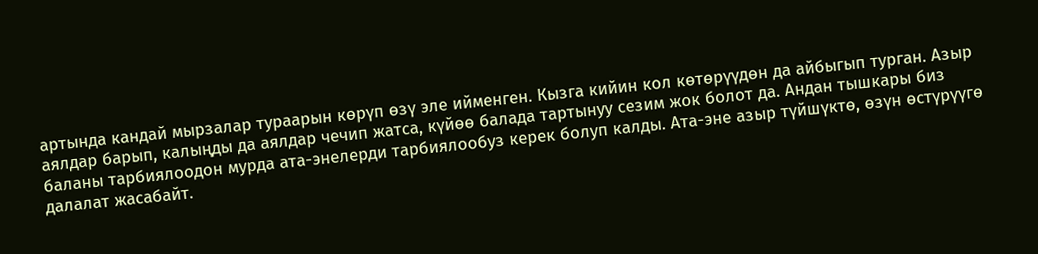артында кандай мырзалар тураарын көрүп өзү эле ийменген. Кызга кийин кол көтөрүүдөн да айбыгып турган. Азыр аялдар барып, калыңды да аялдар чечип жатса, күйөө балада тартынуу сезим жок болот да. Андан тышкары биз баланы тарбиялоодон мурда ата-энелерди тарбиялообуз керек болуп калды. Ата-эне азыр түйшүктө, өзүн өстүрүүгө далалат жасабайт.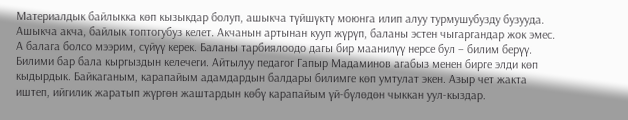Материалдык байлыкка көп кызыкдар болуп, ашыкча түйшүктү моюнга илип алуу турмушубузду бузууда. Ашыкча акча, байлык топтогубуз келет. Акчанын артынан кууп жүрүп, баланы эстен чыгаргандар жок эмес. А балага болсо мээрим, сүйүү керек. Баланы тарбиялоодо дагы бир маанилүү нерсе бул – билим берүү. Билими бар бала кыргыздын келечеги. Айтылуу педагог Гапыр Мадаминов агабыз менен бирге элди көп кыдырдык. Байкаганым, карапайым адамдардын балдары билимге көп умтулат экен. Азыр чет жакта иштеп, ийгилик жаратып жүргөн жаштардын көбү карапайым үй-бүлөдөн чыккан уул-кыздар.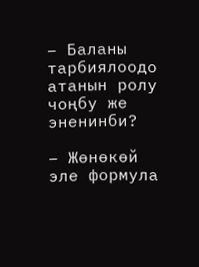– Баланы тарбиялоодо атанын ролу чоңбу же эненинби?

– Жөнөкөй эле формула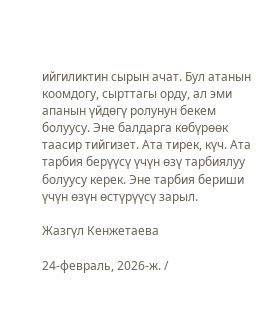ийгиликтин сырын ачат. Бул атанын коомдогу, сырттагы орду, ал эми апанын үйдөгү ролунун бекем болуусу. Эне балдарга көбүрөөк таасир тийгизет. Ата тирек, күч. Ата тарбия берүүсү үчүн өзү тарбиялуу болуусу керек. Эне тарбия бериши үчүн өзүн өстүрүүсү зарыл.

Жазгүл Кенжетаева

24-февраль, 2026-ж. /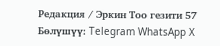Редакция / Эркин Тоо гезити 57
Бөлүшүү: Telegram WhatsApp X